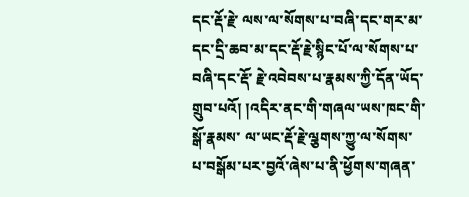དང་རྡོ་རྗེ་ ལས་ལ་སོགས་པ་བཞི་དང་གར་མ་དང་དྲི་ཆབ་མ་དང་རྡོ་རྗེ་སྙིང་པོ་ལ་སོགས་པ་བཞི་དང་རྡོ་ རྗེ་འབེབས་པ་རྣམས་ཀྱི་དོན་ཡོད་གྲུབ་པའོ། །འདིར་ནང་གི་གཞལ་ཡས་ཁང་གི་སྒོ་རྣམས་ ལ་ཡང་རྡོ་རྗེ་ལྕགས་ཀྱུ་ལ་སོགས་པ་བསྒོམ་པར་བྱའོ་ཞེས་པ་ནི་ཕྱོགས་གཞན་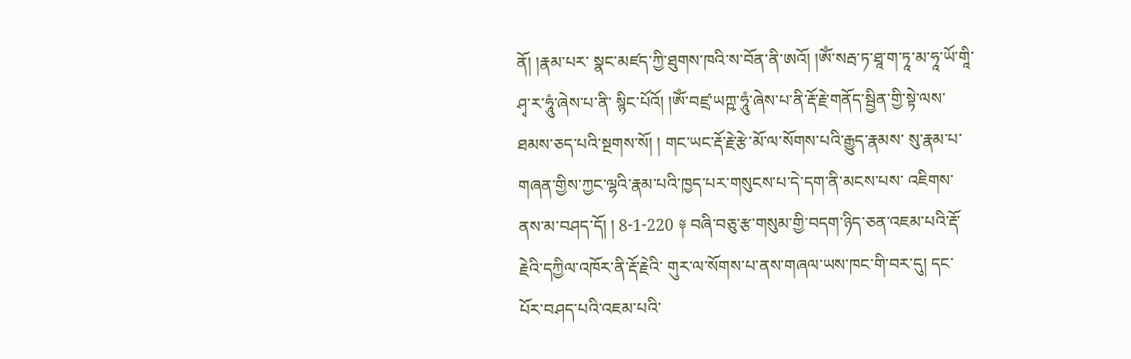ནོ། །རྣམ་པར་ སྣང་མཛད་ཀྱི་ཐུགས་ཁའི་ས་བོན་ནི་ཨའོ། །ༀ་སརྦ་ཏ་ཐཱ་ག་ཏཱ་མ་ཧཱ་ཡོ་གཱི་ཤྭ་ར་ཧཱུཾ་ཞེས་པ་ནི་ སྙིང་པོའོ། །ༀ་བཛྲ་ཡཀྵ་ཧཱུཾ་ཞེས་པ་ནི་རྡོ་རྗེ་གནོད་སྦྱིན་གྱི་སྟེ་ལས་ཐམས་ཅད་པའི་སྔགས་སོ། ། གང་ཡང་རྡོ་རྗེ་རྩེ་མོ་ལ་སོགས་པའི་རྒྱུད་རྣམས་ སུ་རྣམ་པ་གཞན་གྱིས་ཀྱང་ལྷའི་རྣམ་པའི་ཁྱད་པར་གསུངས་པ་དེ་དག་ནི་མངས་པས་ འཇིགས་ནས་མ་བཤད་དོ། ། 8-1-220 ༈ བཞི་བཅུ་རྩ་གསུམ་གྱི་བདག་ཉིད་ཅན་འཇམ་པའི་རྡོ་རྗེའི་དཀྱིལ་འཁོར་ནི་རྡོ་རྗེའི་ གུར་ལ་སོགས་པ་ནས་གཞལ་ཡས་ཁང་གི་བར་དུ། དང་པོར་བཤད་པའི་འཇམ་པའི་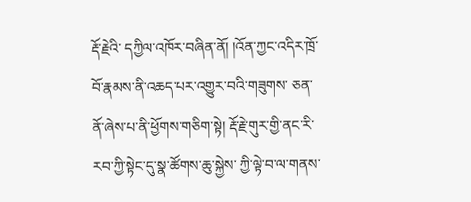རྡོ་རྗེའི་ དཀྱིལ་འཁོར་བཞིན་ནོ། །འོན་ཀྱང་འདིར་ཁྲོ་བོ་རྣམས་ནི་འཆད་པར་འགྱུར་བའི་གཟུགས་ ཅན་ནོ་ཞེས་པ་ནི་ཕྱོགས་གཅིག་སྟེ། རྡོ་རྗེ་གུར་གྱི་ནང་རི་རབ་ཀྱི་སྟེང་དུ་སྣ་ཚོགས་ཆུ་སྐྱེས་ ཀྱི་ལྟེ་བ་ལ་གནས་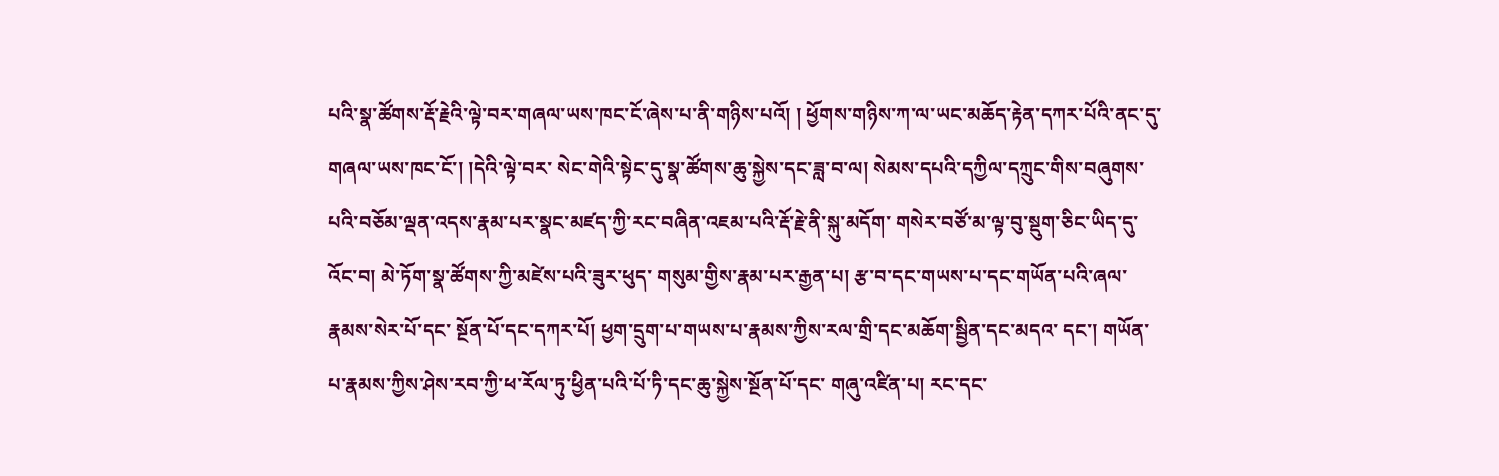པའི་སྣ་ཚོགས་རྡོ་རྗེའི་ལྟེ་བར་གཞལ་ཡས་ཁང་ངོ་ཞེས་པ་ནི་གཉིས་པའོ། ། ཕྱོགས་གཉིས་ཀ་ལ་ཡང་མཆོད་རྟེན་དཀར་པོའི་ནང་དུ་གཞལ་ཡས་ཁང་ངོ་། །དེའི་ལྟེ་བར་ སེང་གེའི་སྟེང་དུ་སྣ་ཚོགས་ཆུ་སྐྱེས་དང་ཟླ་བ་ལ། སེམས་དཔའི་དཀྱིལ་དཀྲུང་གིས་བཞུགས་ པའི་བཅོམ་ལྡན་འདས་རྣམ་པར་སྣང་མཛད་ཀྱི་རང་བཞིན་འཇམ་པའི་རྡོ་རྗེ་ནི་སྐུ་མདོག་ གསེར་བཙོ་མ་ལྟ་བུ་སྡུག་ཅིང་ཡིད་དུ་འོང་བ། མེ་ཏོག་སྣ་ཚོགས་ཀྱི་མཛེས་པའི་ཟུར་ཕུད་ གསུམ་གྱིས་རྣམ་པར་རྒྱན་པ། རྩ་བ་དང་གཡས་པ་དང་གཡོན་པའི་ཞལ་རྣམས་སེར་པོ་དང་ སྔོན་པོ་དང་དཀར་པོ། ཕྱག་དྲུག་པ་གཡས་པ་རྣམས་ཀྱིས་རལ་གྲི་དང་མཆོག་སྦྱིན་དང་མདའ་ དང་། གཡོན་པ་རྣམས་ཀྱིས་ཤེས་རབ་ཀྱི་ཕ་རོལ་ཏུ་ཕྱིན་པའི་པོ་ཏི་དང་ཆུ་སྐྱེས་སྔོན་པོ་དང་ གཞུ་འཛིན་པ། རང་དང་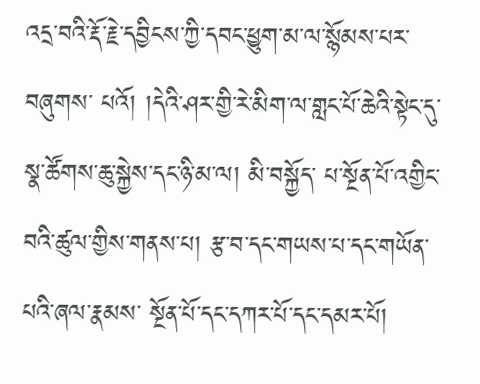འདྲ་བའི་རྡོ་རྗེ་དབྱིངས་ཀྱི་དབང་ཕྱུག་མ་ལ་སྙོམས་པར་བཞུགས་ པའོ། །དེའི་ཤར་གྱི་རེ་མིག་ལ་གླང་པོ་ཆེའི་སྟེང་དུ་སྣ་ཚོགས་ཆུ་སྐྱེས་དང་ཉི་མ་ལ། མི་བསྐྱོད་ པ་སྔོན་པོ་འགྱིང་བའི་ཚུལ་གྱིས་གནས་པ། རྩ་བ་དང་གཡས་པ་དང་གཡོན་པའི་ཞལ་རྣམས་ སྔོན་པོ་དང་དཀར་པོ་དང་དམར་པོ།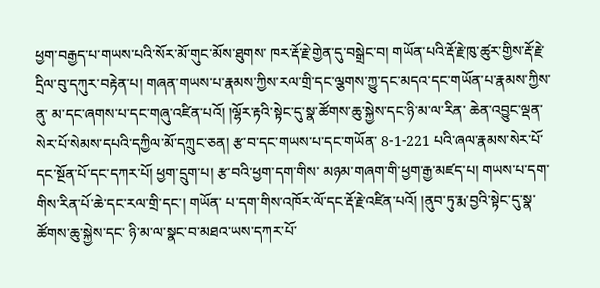ཕྱག་བརྒྱད་པ་གཡས་པའི་སོར་མོ་གུང་མོས་ཐུགས་ ཁར་རྡོ་རྗེ་གྱེན་དུ་བསྒྲེང་བ། གཡོན་པའི་རྡོ་རྗེ་ཁུ་ཚུར་གྱིས་རྡོ་རྗེ་དྲིལ་བུ་དཀུར་བརྟེན་པ། གཞན་གཡས་པ་རྣམས་ཀྱིས་རལ་གྲི་དང་ལྕགས་ཀྱུ་དང་མདའ་དང་གཡོན་པ་རྣམས་ཀྱིས་ནུ་ མ་དང་ཞགས་པ་དང་གཞུ་འཛིན་པའོ། །ལྷོར་རྟའི་སྟེང་དུ་སྣ་ཚོགས་ཆུ་སྐྱེས་དང་ཉི་མ་ལ་རིན་ ཆེན་འབྱུང་ལྡན་སེར་པོ་སེམས་དཔའི་དཀྱིལ་མོ་དཀྲུང་ཅན། རྩ་བ་དང་གཡས་པ་དང་གཡོན་ 8-1-221 པའི་ཞལ་རྣམས་སེར་པོ་དང་སྔོན་པོ་དང་དཀར་པོ། ཕྱག་དྲུག་པ། རྩ་བའི་ཕྱག་དག་གིས་ མཉམ་གཞག་གི་ཕྱག་རྒྱ་མཛད་པ། གཡས་པ་དག་གིས་རིན་པོ་ཆེ་དང་རལ་གྲི་དང་། གཡོན་ པ་དག་གིས་འཁོར་ལོ་དང་རྡོ་རྗེ་འཛིན་པའོ། །ནུབ་ཏུ་རྨ་བྱའི་སྟེང་དུ་སྣ་ཚོགས་ཆུ་སྐྱེས་དང་ ཉི་མ་ལ་སྣང་བ་མཐའ་ཡས་དཀར་པོ་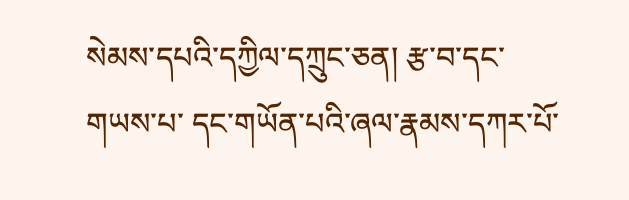སེམས་དཔའི་དཀྱིལ་དཀྲུང་ཅན། རྩ་བ་དང་གཡས་པ་ དང་གཡོན་པའི་ཞལ་རྣམས་དཀར་པོ་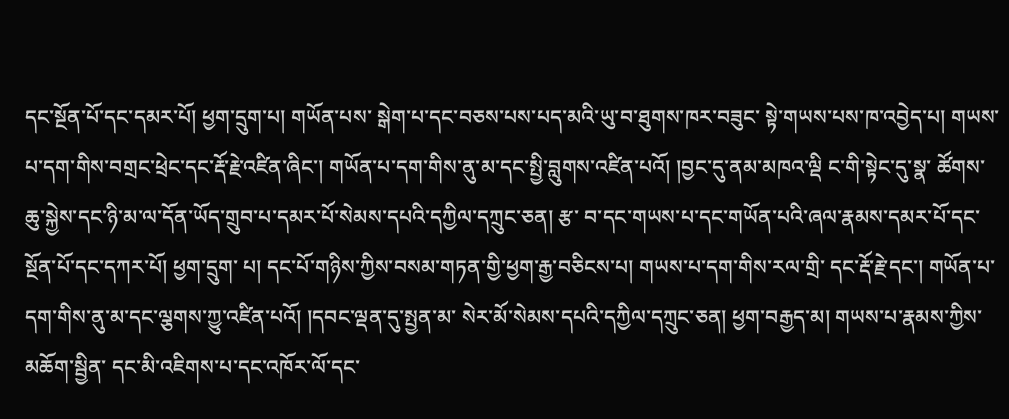དང་སྔོན་པོ་དང་དམར་པོ། ཕྱག་དྲུག་པ། གཡོན་པས་ སྒེག་པ་དང་བཅས་པས་པད་མའི་ཡུ་བ་ཐུགས་ཁར་བཟུང་ སྟེ་གཡས་པས་ཁ་འབྱེད་པ། གཡས་པ་དག་གིས་བགྲང་ཕྲེང་དང་རྡོ་རྗེ་འཛིན་ཞིང་། གཡོན་པ་དག་གིས་ནུ་མ་དང་སྤྱི་བླུགས་འཛིན་པའོ། །བྱང་དུ་ནམ་མཁའ་ལྡི ང་གི་སྟེང་དུ་སྣ་ ཚོགས་ཆུ་སྐྱེས་དང་ཉི་མ་ལ་དོན་ཡོད་གྲུབ་པ་དམར་པོ་སེམས་དཔའི་དཀྱིལ་དཀྲུང་ཅན། རྩ་ བ་དང་གཡས་པ་དང་གཡོན་པའི་ཞལ་རྣམས་དམར་པོ་དང་སྔོན་པོ་དང་དཀར་པོ། ཕྱག་དྲུག་ པ། དང་པོ་གཉིས་ཀྱིས་བསམ་གཏན་གྱི་ཕྱག་རྒྱ་བཅིངས་པ། གཡས་པ་དག་གིས་རལ་གྲི་ དང་རྡོ་རྗེ་དང་། གཡོན་པ་དག་གིས་ནུ་མ་དང་ལྕགས་ཀྱུ་འཛིན་པའོ། །དབང་ལྡན་དུ་སྤྱན་མ་ སེར་མོ་སེམས་དཔའི་དཀྱིལ་དཀྲུང་ཅན། ཕྱག་བརྒྱད་མ། གཡས་པ་རྣམས་ཀྱིས་མཆོག་སྦྱིན་ དང་མི་འཇིགས་པ་དང་འཁོར་ལོ་དང་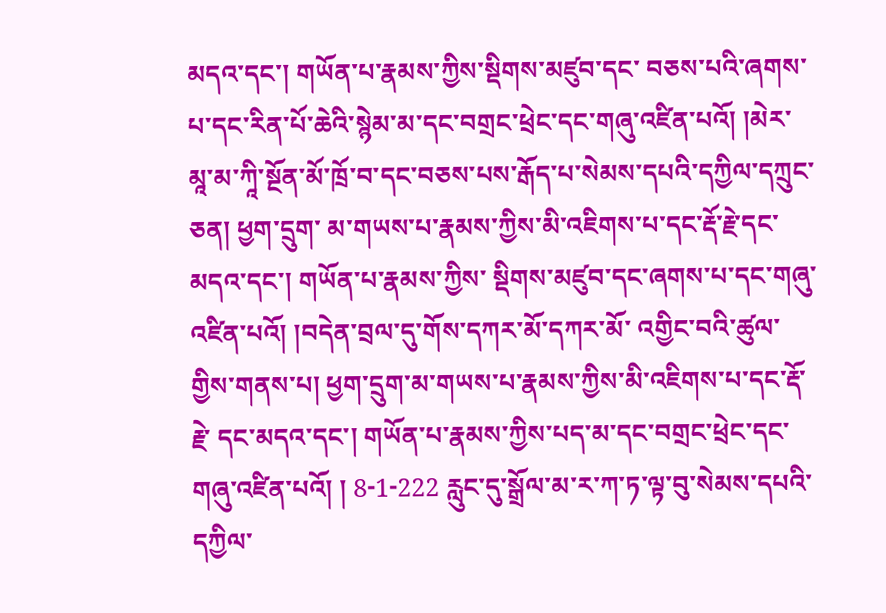མདའ་དང་། གཡོན་པ་རྣམས་ཀྱིས་སྡིགས་མཛུབ་དང་ བཅས་པའི་ཞགས་པ་དང་རིན་པོ་ཆེའི་སྙེམ་མ་དང་བགྲང་ཕྲེང་དང་གཞུ་འཛིན་པའོ། །མེར་ མཱ་མ་ཀཱི་སྔོན་མོ་ཁྲོ་བ་དང་བཅས་པས་རྒོད་པ་སེམས་དཔའི་དཀྱིལ་དཀྲུང་ཅན། ཕྱག་དྲུག་ མ་གཡས་པ་རྣམས་ཀྱིས་མི་འཇིགས་པ་དང་རྡོ་རྗེ་དང་མདའ་དང་། གཡོན་པ་རྣམས་ཀྱིས་ སྡིགས་མཛུབ་དང་ཞགས་པ་དང་གཞུ་འཛིན་པའོ། །བདེན་བྲལ་དུ་གོས་དཀར་མོ་དཀར་མོ་ འགྱིང་བའི་ཚུལ་གྱིས་གནས་པ། ཕྱག་དྲུག་མ་གཡས་པ་རྣམས་ཀྱིས་མི་འཇིགས་པ་དང་རྡོ་རྗེ་ དང་མདའ་དང་། གཡོན་པ་རྣམས་ཀྱིས་པད་མ་དང་བགྲང་ཕྲེང་དང་གཞུ་འཛིན་པའོ། ། 8-1-222 རླུང་དུ་སྒྲོལ་མ་ར་ཀ་ཏ་ལྟ་བུ་སེམས་དཔའི་དཀྱིལ་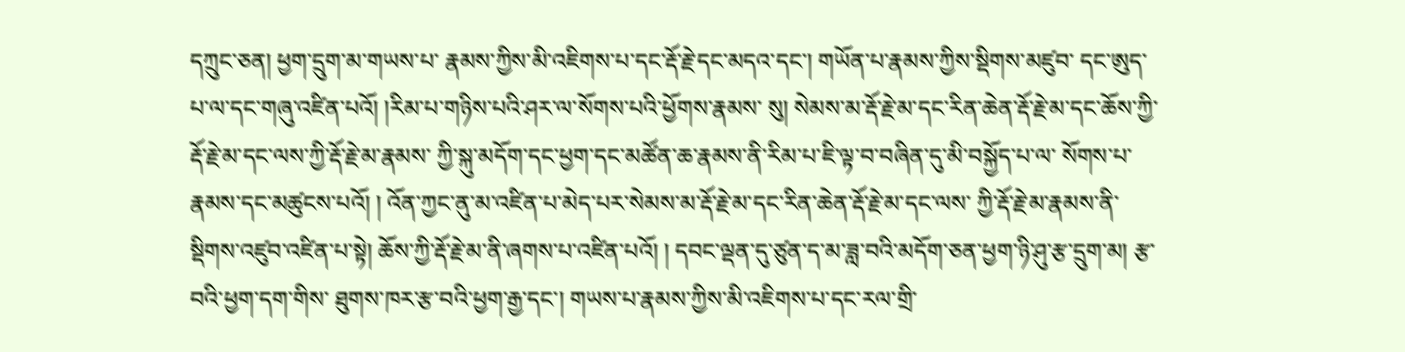དཀྲུང་ཅན། ཕྱག་དྲུག་མ་གཡས་པ་ རྣམས་ཀྱིས་མི་འཇིགས་པ་དང་རྡོ་རྗེ་དང་མདའ་དང་། གཡོན་པ་རྣམས་ཀྱིས་སྡིགས་མཛུབ་ དང་ཨུད་པ་ལ་དང་གཞུ་འཛིན་པའོ། །རིམ་པ་གཉིས་པའི་ཤར་ལ་སོགས་པའི་ཕྱོགས་རྣམས་ སུ། སེམས་མ་རྡོ་རྗེ་མ་དང་རིན་ཆེན་རྡོ་རྗེ་མ་དང་ཆོས་ཀྱི་རྡོ་རྗེ་མ་དང་ལས་ཀྱི་རྡོ་རྗེ་མ་རྣམས་ ཀྱི་སྐུ་མདོག་དང་ཕྱག་དང་མཚོན་ཆ་རྣམས་ནི་རིམ་པ་ཇི་ལྟ་བ་བཞིན་དུ་མི་བསྐྱོད་པ་ལ་ སོགས་པ་རྣམས་དང་མཚུངས་པའོ། ། འོན་ཀྱང་ནུ་མ་འཛིན་པ་མེད་པར་སེམས་མ་རྡོ་རྗེ་མ་དང་རིན་ཆེན་རྡོ་རྗེ་མ་དང་ལས་ ཀྱི་རྡོ་རྗེ་མ་རྣམས་ནི་སྡིགས་འཛུབ་འཛིན་པ་སྟེ། ཆོས་ཀྱི་རྡོ་རྗེ་མ་ནི་ཞགས་པ་འཛིན་པའོ། ། དབང་ལྡན་དུ་ཙུན་ད་མ་ཟླ་བའི་མདོག་ཅན་ཕྱག་ཉི་ཤུ་རྩ་དྲུག་མ། རྩ་བའི་ཕྱག་དག་གིས་ ཐུགས་ཁར་རྩ་བའི་ཕྱག་རྒྱ་དང་། གཡས་པ་རྣམས་ཀྱིས་མི་འཇིགས་པ་དང་རལ་གྲི་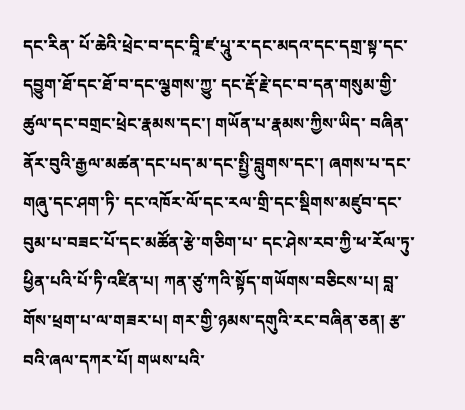དང་རིན་ པོ་ཆེའི་ཕྲེང་བ་དང་བཱི་ཛ་པཱུ་ར་དང་མདའ་དང་དགྲ་སྟ་དང་དབྱུག་ཐོ་དང་ཐོ་བ་དང་ལྕགས་ཀྱུ་ དང་རྡོ་རྗེ་དང་བ་དན་གསུམ་གྱི་ཚུལ་དང་བགྲང་ཕྲེང་རྣམས་དང་། གཡོན་པ་རྣམས་ཀྱིས་ཡིད་ བཞིན་ནོར་བུའི་རྒྱལ་མཚན་དང་པད་མ་དང་སྤྱི་བླུགས་དང་། ཞགས་པ་དང་གཞུ་དང་ཤག་ཏི་ དང་འཁོར་ལོ་དང་རལ་གྲི་དང་སྡིགས་མཛུབ་དང་བུམ་པ་བཟང་པོ་དང་མཚོན་རྩེ་གཅིག་པ་ དང་ཤེས་རབ་ཀྱི་ཕ་རོལ་ཏུ་ཕྱིན་པའི་པོ་ཏི་འཛིན་པ། ཀན་ཙུ་ཀའི་སྟོད་གཡོགས་བཅིངས་པ། བླ་གོས་ཕྲག་པ་ལ་གཟར་པ། གར་གྱི་ཉམས་དགུའི་རང་བཞིན་ཅན། རྩ་བའི་ཞལ་དཀར་པོ། གཡས་པའི་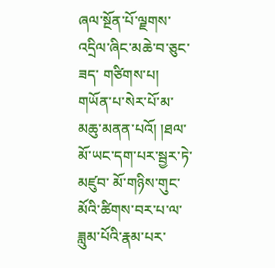ཞལ་སྔོན་པོ་ལྗགས་འདྲིལ་ཞིང་མཆེ་བ་ཅུང་ཟད་ གཙིགས་པ། གཡོན་པ་སེར་པོ་མ་མཆུ་མནན་པའོ། །ཐལ་མོ་ཡང་དག་པར་སྦྱར་ཏེ་མཛུབ་ མོ་གཉིས་གུང་མོའི་ཚིགས་བར་པ་ལ་ཟླུམ་པོའི་རྣམ་པར་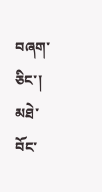བཞག་ཅིང་། མཐེ་བོང་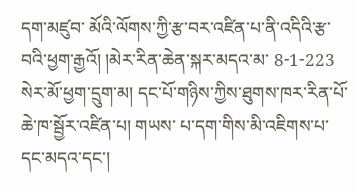དག་མཛུབ་ མོའི་ལོགས་ཀྱི་རྩ་བར་འཛིན་པ་ནི་འདིའི་རྩ་བའི་ཕྱག་རྒྱའོ། །མེར་རིན་ཆེན་སྐར་མདའ་མ་ 8-1-223 སེར་མོ་ཕྱག་དྲུག་མ། དང་པོ་གཉིས་ཀྱིས་ཐུགས་ཁར་རིན་པོ་ཆེ་ཁ་སྦྱོར་འཛིན་པ། གཡས་ པ་དག་གིས་མི་འཇིགས་པ་དང་མདའ་དང་།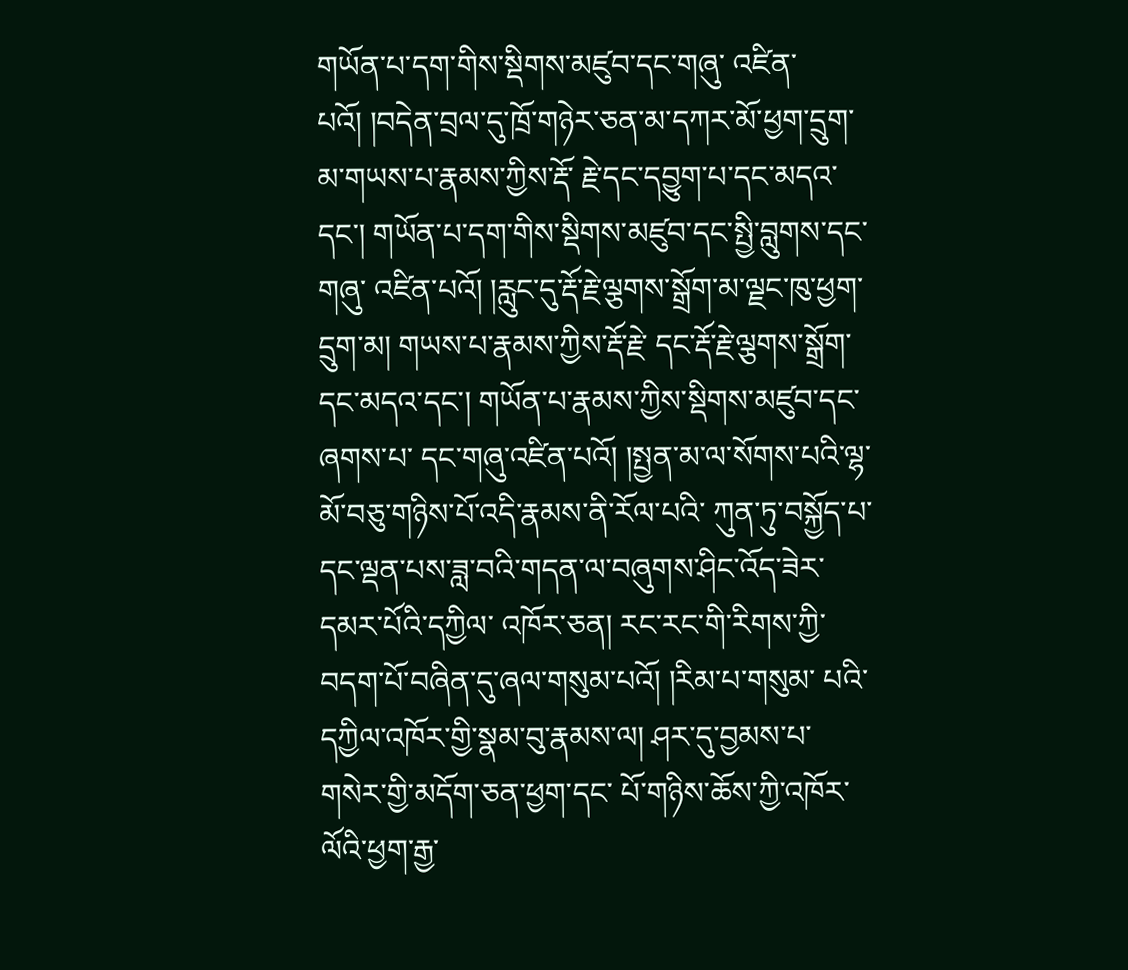གཡོན་པ་དག་གིས་སྡིགས་མཛུབ་དང་གཞུ་ འཛིན་པའོ། །བདེན་བྲལ་དུ་ཁྲོ་གཉེར་ཅན་མ་དཀར་མོ་ཕྱག་དྲུག་མ་གཡས་པ་རྣམས་ཀྱིས་རྡོ་ རྗེ་དང་དབྱུག་པ་དང་མདའ་དང་། གཡོན་པ་དག་གིས་སྡིགས་མཛུབ་དང་སྤྱི་བླུགས་དང་གཞུ་ འཛིན་པའོ། །རླུང་དུ་རྡོ་རྗེ་ལྕགས་སྒྲོག་མ་ལྗང་ཁུ་ཕྱག་དྲུག་མ། གཡས་པ་རྣམས་ཀྱིས་རྡོ་རྗེ་ དང་རྡོ་རྗེ་ལྕགས་སྒྲོག་དང་མདའ་དང་། གཡོན་པ་རྣམས་ཀྱིས་སྡིགས་མཛུབ་དང་ཞགས་པ་ དང་གཞུ་འཛིན་པའོ། །སྤྱན་མ་ལ་སོགས་པའི་ལྷ་མོ་བཅུ་གཉིས་པོ་འདི་རྣམས་ནི་རོལ་པའི་ ཀུན་ཏུ་བསྐྱོད་པ་དང་ལྡན་པས་ཟླ་བའི་གདན་ལ་བཞུགས་ཤིང་འོད་ཟེར་དམར་པོའི་དཀྱིལ་ འཁོར་ཅན། རང་རང་གི་རིགས་ཀྱི་བདག་པོ་བཞིན་དུ་ཞལ་གསུམ་པའོ། །རིམ་པ་གསུམ་ པའི་དཀྱིལ་འཁོར་གྱི་སྣམ་བུ་རྣམས་ལ། ཤར་དུ་བྱམས་པ་གསེར་གྱི་མདོག་ཅན་ཕྱག་དང་ པོ་གཉིས་ཆོས་ཀྱི་འཁོར་ལོའི་ཕྱག་རྒྱ་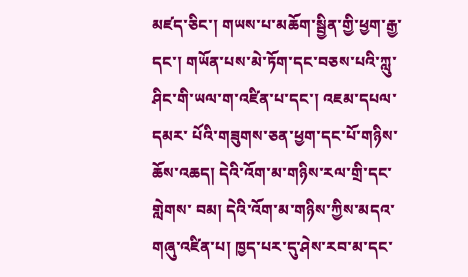མཛད་ཅིང་། གཡས་པ་མཆོག་སྦྱིན་གྱི་ཕྱག་རྒྱ་དང་། གཡོན་པས་མེ་ཏོག་དང་བཅས་པའི་ཀླུ་ཤིང་གི་ཡལ་ག་འཛིན་པ་དང་། འཇམ་དཔལ་དམར་ པོའི་གཟུགས་ཅན་ཕྱག་དང་པོ་གཉིས་ཆོས་འཆད། དེའི་འོག་མ་གཉིས་རལ་གྲི་དང་གླེགས་ བམ། དེའི་འོག་མ་གཉིས་ཀྱིས་མདའ་གཞུ་འཛིན་པ། ཁྱད་པར་དུ་ཤེས་རབ་མ་དང་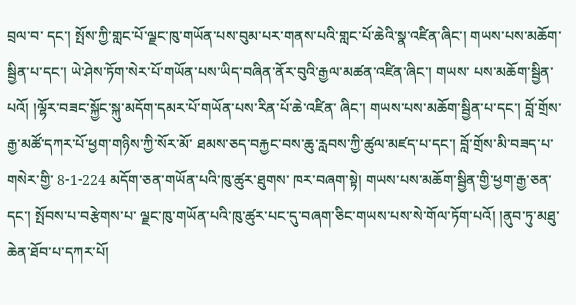བྲལ་བ་ དང་། སྤོས་ཀྱི་གླང་པོ་ལྗང་ཁུ་གཡོན་པས་བུམ་པར་གནས་པའི་གླང་པོ་ཆེའི་སྣ་འཛིན་ཞིང་། གཡས་པས་མཆོག་སྦྱིན་པ་དང་། ཡེ་ཤེས་ཏོག་སེར་པོ་གཡོན་པས་ཡིད་བཞིན་ནོར་བུའི་རྒྱལ་མཚན་འཛིན་ཞིང་། གཡས་ པས་མཆོག་སྦྱིན་པའོ། །ལྷོར་བཟང་སྐྱོང་སྐུ་མདོག་དམར་པོ་གཡོན་པས་རིན་པོ་ཆེ་འཛིན་ ཞིང་། གཡས་པས་མཆོག་སྦྱིན་པ་དང་། བློ་གྲོས་རྒྱ་མཚོ་དཀར་པོ་ཕྱག་གཉིས་ཀྱི་སོར་མོ་ ཐམས་ཅད་བརྐྱང་བས་ཆུ་རླབས་ཀྱི་ཚུལ་མཛད་པ་དང་། བློ་གྲོས་མི་བཟད་པ་གསེར་གྱི་ 8-1-224 མདོག་ཅན་གཡོན་པའི་ཁུ་ཚུར་ཐུགས་ ཁར་བཞག་སྟེ། གཡས་པས་མཆོག་སྦྱིན་གྱི་ཕྱག་རྒྱ་ཅན་དང་། སྤོབས་པ་བརྩེགས་པ་ ལྗང་ཁུ་གཡོན་པའི་ཁུ་ཚུར་པང་དུ་བཞག་ཅིང་གཡས་པས་སེ་གོལ་ཏོག་པའོ། །ནུབ་ཏུ་མཐུ་ ཆེན་ཐོབ་པ་དཀར་པོ།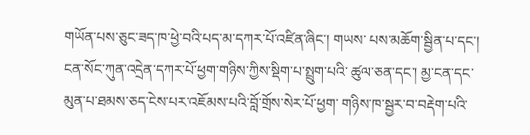གཡོན་པས་ཅུང་ཟད་ཁ་ཕྱེ་བའི་པད་མ་དཀར་པོ་འཛིན་ཞིང་། གཡས་ པས་མཆོག་སྦྱིན་པ་དང་། ངན་སོང་ཀུན་འདྲེན་དཀར་པོ་ཕྱག་གཉིས་ཀྱིས་སྡིག་པ་སྤྲུག་པའི་ ཚུལ་ཅན་དང་། མྱ་ངན་དང་མུན་པ་ཐམས་ཅད་ངེས་པར་འཇོམས་པའི་བློ་གྲོས་སེར་པོ་ཕྱག་ གཉིས་ཁ་སྦྱར་བ་བརྡེག་པའི་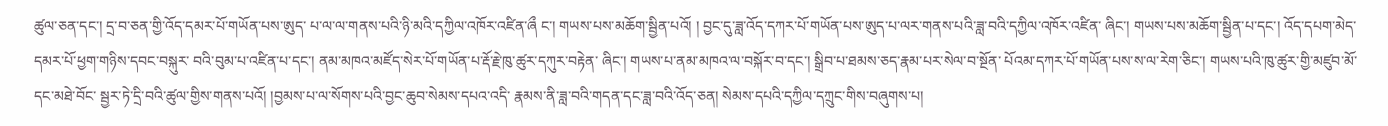ཚུལ་ཅན་དང་། དྲ་བ་ཅན་གྱི་འོད་དམར་པོ་གཡོན་པས་ཨུད་ པ་ལ་ལ་གནས་པའི་ཉི་མའི་དཀྱིལ་འཁོར་འཛིན་ཞྀ ང་། གཡས་པས་མཆོག་སྦྱིན་པའོ། ། བྱང་དུ་ཟླ་འོད་དཀར་པོ་གཡོན་པས་ཨུད་པ་ལར་གནས་པའི་ཟླ་བའི་དཀྱིལ་འཁོར་འཛིན་ ཞིང་། གཡས་པས་མཆོག་སྦྱིན་པ་དང་། འོད་དཔག་མེད་དམར་པོ་ཕྱག་གཉིས་དབང་བསྐུར་ བའི་བུམ་པ་འཛིན་པ་དང་། ནམ་མཁའ་མཛོད་སེར་པོ་གཡོན་པ་རྡོ་རྗེ་ཁུ་ཚུར་དཀུར་བརྟེན་ ཞིང་། གཡས་པ་ནམ་མཁའ་ལ་བསྐོར་བ་དང་། སྒྲིབ་པ་ཐམས་ཅད་རྣམ་པར་སེལ་བ་སྔོན་ པོའམ་དཀར་པོ་གཡོན་པས་ས་ལ་རེག་ཅིང་། གཡས་པའི་ཁུ་ཚུར་གྱི་མཛུབ་མོ་དང་མཐེ་བོང་ སྦྱར་ཏེ་དྲི་བའི་ཚུལ་གྱིས་གནས་པའོ། །བྱམས་པ་ལ་སོགས་པའི་བྱང་ཆུབ་སེམས་དཔའ་འདི་ རྣམས་ནི་ཟླ་བའི་གདན་དང་ཟླ་བའི་འོད་ཅན། སེམས་དཔའི་དཀྱིལ་དཀྲུང་གིས་བཞུགས་པ།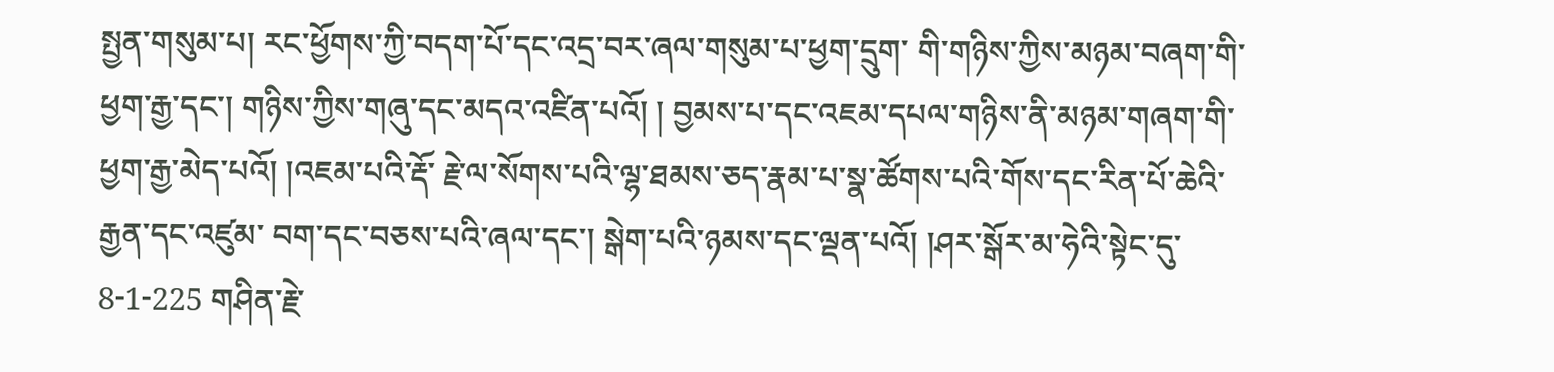སྤྱན་གསུམ་པ། རང་ཕྱོགས་ཀྱི་བདག་པོ་དང་འདྲ་བར་ཞལ་གསུམ་པ་ཕྱག་དྲུག་ གི་གཉིས་ཀྱིས་མཉམ་བཞག་གི་ཕྱག་རྒྱ་དང་། གཉིས་ཀྱིས་གཞུ་དང་མདའ་འཛིན་པའོ། ། བྱམས་པ་དང་འཇམ་དཔལ་གཉིས་ནི་མཉམ་གཞག་གི་ཕྱག་རྒྱ་མེད་པའོ། །འཇམ་པའི་རྡོ་ རྗེ་ལ་སོགས་པའི་ལྷ་ཐམས་ཅད་རྣམ་པ་སྣ་ཚོགས་པའི་གོས་དང་རིན་པོ་ཆེའི་རྒྱན་དང་འཛུམ་ བག་དང་བཅས་པའི་ཞལ་དང་། སྒེག་པའི་ཉམས་དང་ལྡན་པའོ། །ཤར་སྒོར་མ་ཧེའི་སྟེང་དུ་ 8-1-225 གཤིན་རྗེ་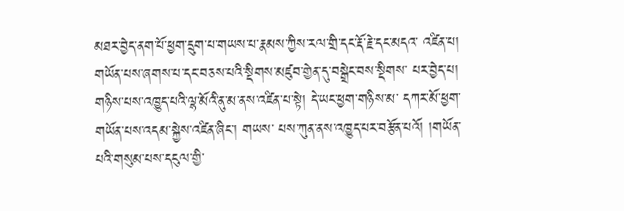མཐར་བྱེད་ནག་པོ་ཕྱག་དྲུག་པ་གཡས་པ་རྣམས་ཀྱིས་རལ་གྲི་དང་རྡོ་རྗེ་དང་མདའ་ འཛིན་པ། གཡོན་པས་ཞགས་པ་དང་བཅས་པའི་སྡིགས་མཛུབ་གྱེན་དུ་བསྒྲེང་བས་སྡིགས་ པར་བྱེད་པ། གཉིས་པས་འཁྱུད་པའི་ལྷ་མོའི་ནུ་མ་ནས་འཛིན་པ་སྟེ། དེ་ཡང་ཕྱག་གཉིས་མ་ དཀར་མོ་ཕྱག་གཡོན་པས་འདམ་སྐྱེས་འཛིན་ཞིང་། གཡས་ པས་ཀུན་ནས་འཁྱུད་པར་བརྩོན་པའོ། །གཡོན་པའི་གསུམ་པས་དངུལ་གྱི་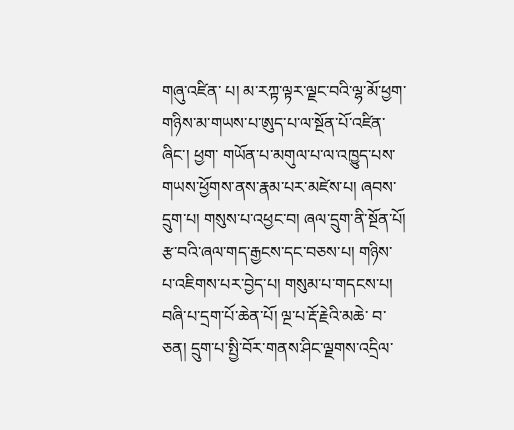གཞུ་འཛིན་ པ། མ་རཀྟ་ལྟར་ལྗང་བའི་ལྷ་མོ་ཕྱག་གཉིས་མ་གཡས་པ་ཨུད་པ་ལ་སྔོན་པོ་འཛིན་ཞིང་། ཕྱག་ གཡོན་པ་མགུལ་པ་ལ་འཁྱུད་པས་གཡས་ཕྱོགས་ནས་རྣམ་པར་མཛེས་པ། ཞབས་དྲུག་པ། གསུས་པ་འཕྱང་བ། ཞལ་དྲུག་ནི་སྔོན་པོ། རྩ་བའི་ཞལ་གད་རྒྱངས་དང་བཅས་པ། གཉིས་ པ་འཇིགས་པར་བྱེད་པ། གསུམ་པ་གདངས་པ། བཞི་པ་དྲག་པོ་ཆེན་པོ། ལྔ་པ་རྡོ་རྗེའི་མཆེ་ བ་ཅན། དྲུག་པ་སྤྱི་བོར་གནས་ཤིང་ལྗགས་འདྲིལ་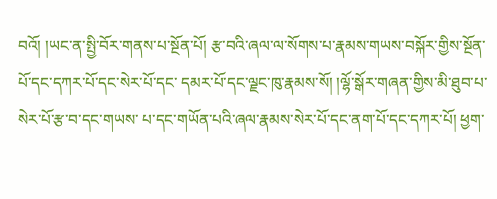བའོ། །ཡང་ན་སྤྱི་བོར་གནས་པ་སྔོན་པོ། རྩ་བའི་ཞལ་ལ་སོགས་པ་རྣམས་གཡས་བསྐོར་གྱིས་སྔོན་པོ་དང་དཀར་པོ་དང་སེར་པོ་དང་ དམར་པོ་དང་ལྗང་ཁུ་རྣམས་སོ། །ལྷོ་སྒོར་གཞན་གྱིས་མི་ཐུབ་པ་སེར་པོ་རྩ་བ་དང་གཡས་ པ་དང་གཡོན་པའི་ཞལ་རྣམས་སེར་པོ་དང་ནག་པོ་དང་དཀར་པོ། ཕྱག་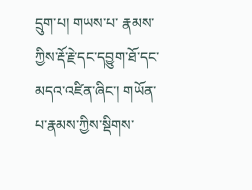དྲུག་པ། གཡས་པ་ རྣམས་ཀྱིས་རྡོ་རྗེ་དང་དབྱུག་ཐོ་དང་མདའ་འཛིན་ཞིང་། གཡོན་པ་རྣམས་ཀྱིས་སྡིགས་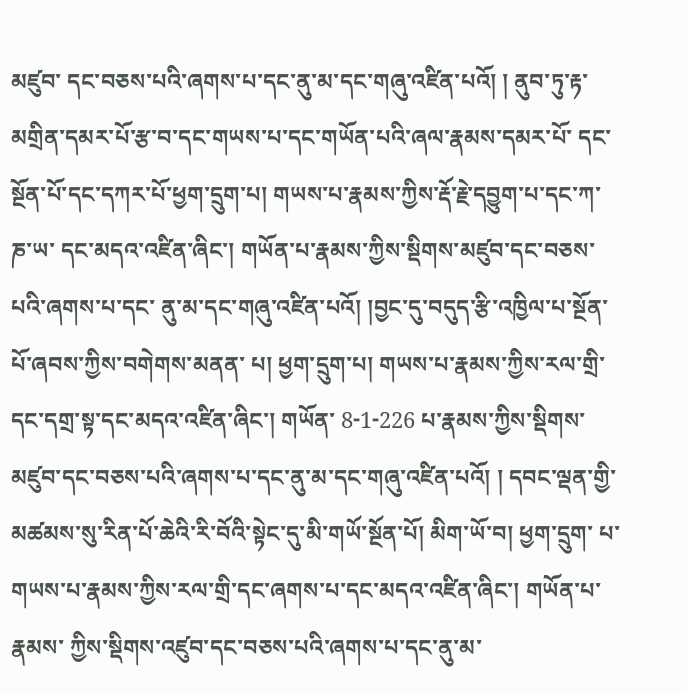མཛུབ་ དང་བཅས་པའི་ཞགས་པ་དང་ནུ་མ་དང་གཞུ་འཛིན་པའོ། ། ནུབ་ཏུ་རྟ་མགྲིན་དམར་པོ་རྩ་བ་དང་གཡས་པ་དང་གཡོན་པའི་ཞལ་རྣམས་དམར་པོ་ དང་སྔོན་པོ་དང་དཀར་པོ་ཕྱག་དྲུག་པ། གཡས་པ་རྣམས་ཀྱིས་རྡོ་རྗེ་དབྱུག་པ་དང་ཀ་ཎ་ཡ་ དང་མདའ་འཛིན་ཞིང་། གཡོན་པ་རྣམས་ཀྱིས་སྡིགས་མཛུབ་དང་བཅས་པའི་ཞགས་པ་དང་ ནུ་མ་དང་གཞུ་འཛིན་པའོ། །བྱང་དུ་བདུད་རྩི་འཁྱིལ་པ་སྔོན་པོ་ཞབས་ཀྱིས་བགེགས་མནན་ པ། ཕྱག་དྲུག་པ། གཡས་པ་རྣམས་ཀྱིས་རལ་གྲི་དང་དགྲ་སྟ་དང་མདའ་འཛིན་ཞིང་། གཡོན་ 8-1-226 པ་རྣམས་ཀྱིས་སྡིགས་མཛུབ་དང་བཅས་པའི་ཞགས་པ་དང་ནུ་མ་དང་གཞུ་འཛིན་པའོ། ། དབང་ལྡན་གྱི་མཚམས་སུ་རིན་པོ་ཆེའི་རི་བོའི་སྟེང་དུ་མི་གཡོ་སྔོན་པོ། མིག་ཡོ་བ། ཕྱག་དྲུག་ པ་གཡས་པ་རྣམས་ཀྱིས་རལ་གྲི་དང་ཞགས་པ་དང་མདའ་འཛིན་ཞིང་། གཡོན་པ་རྣམས་ ཀྱིས་སྡིགས་འཛུབ་དང་བཅས་པའི་ཞགས་པ་དང་ནུ་མ་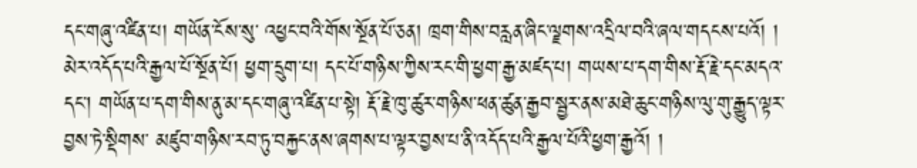དང་གཞུ་འཛིན་པ། གཡོན་ངོས་སུ་ འཕྱང་བའི་གོས་སྔོན་པོ་ཅན། ཁྲག་གིས་བརླན་ཞིང་ལྗགས་འདྲིལ་བའི་ཞལ་གདངས་པའོ། ། མེར་འདོད་པའི་རྒྱལ་པོ་སྔོན་པོ། ཕྱག་དྲུག་པ། དང་པོ་གཉིས་ཀྱིས་རང་གི་ཕྱག་རྒྱ་མཛད་པ། གཡས་པ་དག་གིས་རྡོ་རྗེ་དང་མདའ་དང་། གཡོན་པ་དག་གིས་ནུ་མ་དང་གཞུ་འཛིན་པ་སྟེ། རྡོ་རྗེ་ཁུ་ཚུར་གཉིས་ཕན་ཚུན་རྒྱབ་སྦྱར་ནས་མཐེ་ཆུང་གཉིས་ལུ་གུ་རྒྱུད་ལྟར་བྱས་ཏེ་སྡིགས་ མཛུབ་གཉིས་རབ་ཏུ་བརྐྱང་ནས་ཞགས་པ་ལྟར་བྱས་པ་ནི་འདོད་པའི་རྒྱལ་པོའི་ཕྱག་རྒྱའོ། །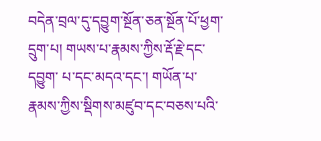བདེན་བྲལ་དུ་དབྱུག་སྔོན་ཅན་སྔོན་པོ་ཕྱག་དྲུག་པ། གཡས་པ་རྣམས་ཀྱིས་རྡོ་རྗེ་དང་དབྱུག་ པ་དང་མདའ་དང་། གཡོན་པ་རྣམས་ཀྱིས་སྡིགས་མཛུབ་དང་བཅས་པའི་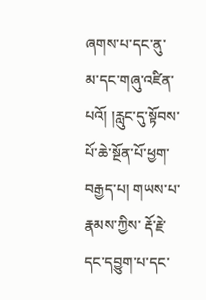ཞགས་པ་དང་ནུ་ མ་དང་གཞུ་འཛིན་པའོ། །རླུང་དུ་སྟོབས་པོ་ཆེ་སྔོན་པོ་ཕྱག་བརྒྱད་པ། གཡས་པ་རྣམས་ཀྱིས་ རྡོ་རྗེ་དང་དབྱུག་པ་དང་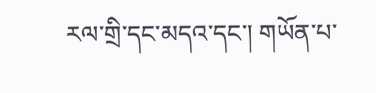རལ་གྲི་དང་མདའ་དང་། གཡོན་པ་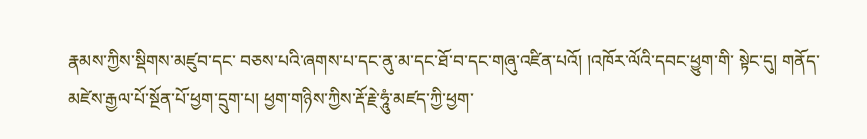རྣམས་ཀྱིས་སྡིགས་མཛུབ་དང་ བཅས་པའི་ཞགས་པ་དང་ནུ་མ་དང་ཐོ་བ་དང་གཞུ་འཛིན་པའོ། །འཁོར་ལོའི་དབང་ཕྱུག་གི་ སྟེང་དུ། གནོད་མཛེས་རྒྱལ་པོ་སྔོན་པོ་ཕྱག་དྲུག་པ། ཕྱག་གཉིས་ཀྱིས་རྡོ་རྗེ་ཧཱུཾ་མཛད་ཀྱི་ཕྱག་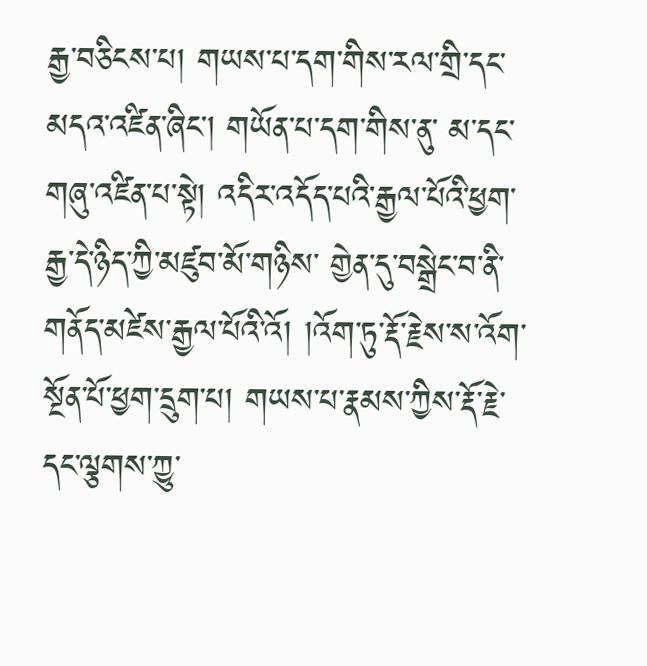རྒྱ་བཅིངས་པ། གཡས་པ་དག་གིས་རལ་གྲི་དང་མདའ་འཛིན་ཞིང་། གཡོན་པ་དག་གིས་ནུ་ མ་དང་གཞུ་འཛིན་པ་སྟེ། འདིར་འདོད་པའི་རྒྱལ་པོའི་ཕྱག་རྒྱ་དེ་ཉིད་ཀྱི་མཛུབ་མོ་གཉིས་ གྱེན་དུ་བསྒྲེང་བ་ནི་གནོད་མཛེས་རྒྱལ་པོའི་འོ། །འོག་ཏུ་རྡོ་རྗེས་ས་འོག་སྔོན་པོ་ཕྱག་དྲུག་པ། གཡས་པ་རྣམས་ཀྱིས་རྡོ་རྗེ་དང་ལྕགས་ཀྱུ་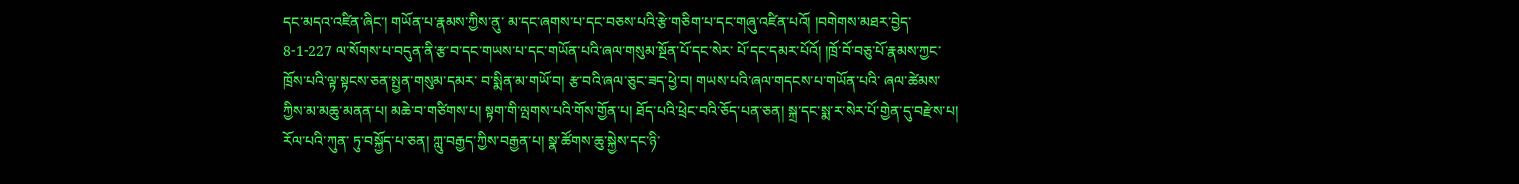དང་མདའ་འཛིན་ཞིང་། གཡོན་པ་རྣམས་ཀྱིས་ནུ་ མ་དང་ཞགས་པ་དང་བཅས་པའི་རྩེ་གཅིག་པ་དང་གཞུ་འཛིན་པའོ། །བགེགས་མཐར་བྱེད་ 8-1-227 ལ་སོགས་པ་བདུན་ནི་རྩ་བ་དང་གཡས་པ་དང་གཡོན་པའི་ཞལ་གསུམ་སྔོན་པོ་དང་སེར་ པོ་དང་དམར་པོའོ། །ཁྲོ་བོ་བཅུ་པོ་རྣམས་ཀྱང་ཁྲོས་པའི་ལྟ་སྟངས་ཅན་སྤྱན་གསུམ་དམར་ བ་སྨིན་མ་གཡོ་བ། རྩ་བའི་ཞལ་ཅུང་ཟད་ཕྱེ་བ། གཡས་པའི་ཞལ་གདངས་པ་གཡོན་པའི་ ཞལ་ཚེམས་ཀྱིས་མ་མཆུ་མནན་པ། མཆེ་བ་གཙིགས་པ། སྟག་གི་ལྤགས་པའི་གོས་གྱོན་པ། ཐོད་པའི་ཕྲེང་བའི་ཅོད་པན་ཅན། སྐྲ་དང་སྨ་ར་སེར་པོ་གྱེན་དུ་བརྫེས་པ། རོལ་པའི་ཀུན་ ཏུ་བསྐྱོད་པ་ཅན། ཀླུ་བརྒྱད་ཀྱིས་བརྒྱན་པ། སྣ་ཚོགས་ཆུ་སྐྱེས་དང་ཉི་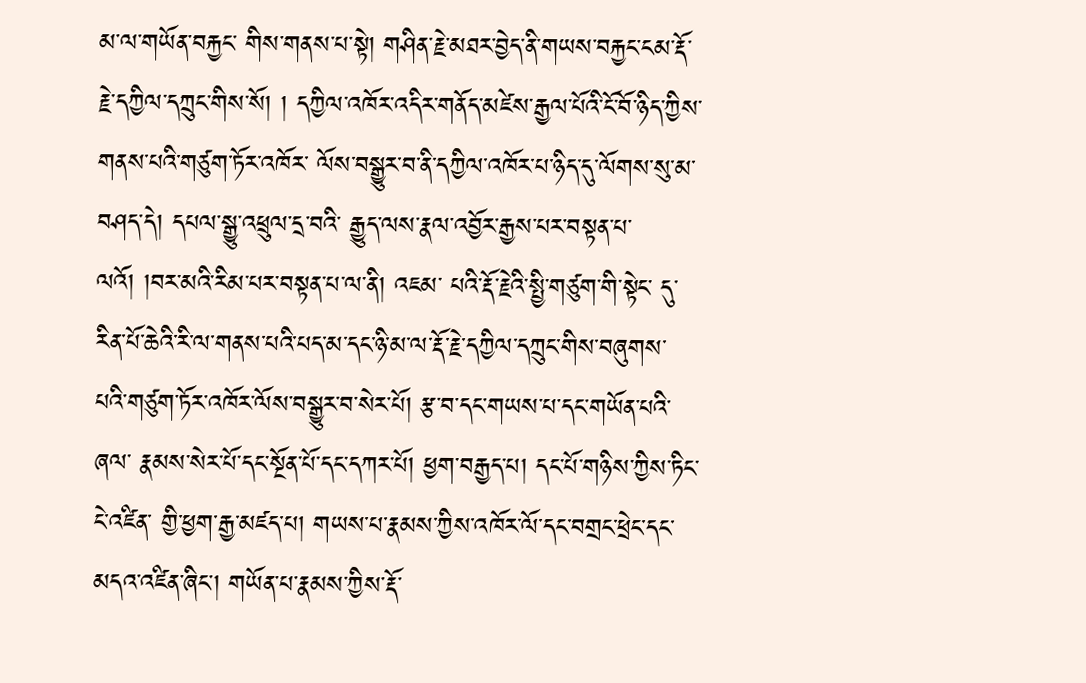མ་ལ་གཡོན་བརྐྱང་ གིས་གནས་པ་སྟེ། གཤིན་རྗེ་མཐར་བྱེད་ནི་གཡས་བརྐྱང་ངམ་རྡོ་རྗེ་དཀྱིལ་དཀྲུང་གིས་སོ། ། དཀྱིལ་འཁོར་འདིར་གནོད་མཛེས་རྒྱལ་པོའི་ངོ་བོ་ཉིད་ཀྱིས་གནས་པའི་གཙུག་ཏོར་འཁོར་ ལོས་བསྒྱུར་བ་ནི་དཀྱིལ་འཁོར་པ་ཉིད་དུ་ལོགས་སུ་མ་བཤད་དེ། དཔལ་སྒྱུ་འཕྲུལ་དྲ་བའི་ རྒྱུད་ལས་རྣལ་འབྱོར་རྒྱས་པར་བསྟན་པ་ལའོ། །བར་མའི་རིམ་པར་བསྟན་པ་ལ་ནི། འཇམ་ པའི་རྡོ་རྗེའི་སྤྱི་གཙུག་གི་སྟེང་ དུ་རིན་པོ་ཆེའི་རི་ལ་གནས་པའི་པད་མ་དང་ཉི་མ་ལ་རྡོ་རྗེ་དཀྱིལ་དཀྲུང་གིས་བཞུགས་ པའི་གཙུག་ཏོར་འཁོར་ལོས་བསྒྱུར་བ་སེར་པོ། རྩ་བ་དང་གཡས་པ་དང་གཡོན་པའི་ཞལ་ རྣམས་སེར་པོ་དང་སྔོན་པོ་དང་དཀར་པོ། ཕྱག་བརྒྱད་པ། དང་པོ་གཉིས་ཀྱིས་ཏིང་ངེ་འཛིན་ གྱི་ཕྱག་རྒྱ་མཛད་པ། གཡས་པ་རྣམས་ཀྱིས་འཁོར་ལོ་དང་བགྲང་ཕྲེང་དང་མདའ་འཛིན་ཞིང་། གཡོན་པ་རྣམས་ཀྱིས་རྡོ་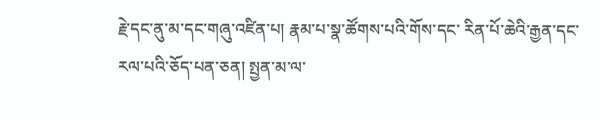རྗེ་དང་ནུ་མ་དང་གཞུ་འཛིན་པ། རྣམ་པ་སྣ་ཚོགས་པའི་གོས་དང་ རིན་པོ་ཆེའི་རྒྱན་དང་རལ་པའི་ཅོད་པན་ཅན། སྤྱན་མ་ལ་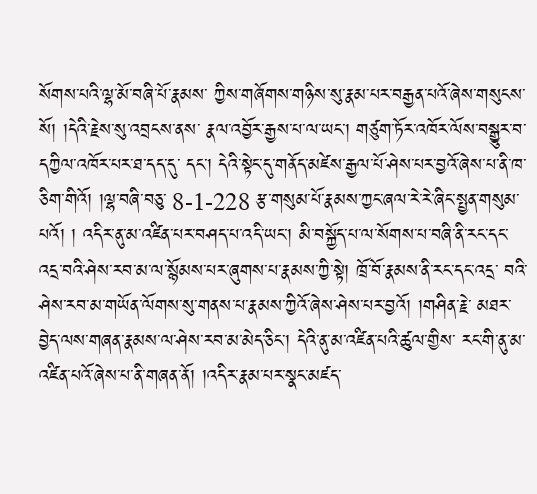སོགས་པའི་ལྷ་མོ་བཞི་པོ་རྣམས་ ཀྱིས་གཞོགས་གཉིས་སུ་རྣམ་པར་བརྒྱན་པའོ་ཞེས་གསུངས་སོ། །དེའི་རྗེས་སུ་འབྲངས་ནས་ རྣལ་འབྱོར་རྒྱས་པ་ལ་ཡང་། གཙུག་ཏོར་འཁོར་ལོས་བསྒྱུར་བ་དཀྱིལ་འཁོར་པར་ཐ་དད་དུ་ དང་། དེའི་སྟེང་དུ་གནོད་མཛེས་རྒྱལ་པོ་ཤེས་པར་བྱའོ་ཞེས་པ་ནི་ཁ་ཅིག་གིའོ། །ལྷ་བཞི་བཅུ་ 8-1-228 རྩ་གསུམ་པོ་རྣམས་ཀྱང་ཞལ་རེ་རེ་ཞིང་སྤྱན་གསུམ་པའོ། ། འདིར་ནུ་མ་འཛིན་པར་བཤད་པ་འདི་ཡང་། མི་བསྐྱོད་པ་ལ་སོགས་པ་བཞི་ནི་རང་དང་ འདྲ་བའི་ཤེས་རབ་མ་ལ་སྙོམས་པར་ཞུགས་པ་རྣམས་ཀྱི་སྟེ། ཁྲོ་བོ་རྣམས་ནི་རང་དང་འདྲ་ བའི་ཤེས་རབ་མ་གཡོན་ལོགས་སུ་གནས་པ་རྣམས་ཀྱིའོ་ཞེས་ཤེས་པར་བྱའོ། །གཤིན་རྗེ་ མཐར་བྱེད་ལས་གཞན་རྣམས་ལ་ཤེས་རབ་མ་མེད་ཅིང་། དེའི་ནུ་མ་འཛིན་པའི་ཚུལ་གྱིས་ རང་གི་ནུ་མ་འཛིན་པའོ་ཞེས་པ་ནི་གཞན་ནོ། །འདིར་རྣམ་པར་སྣང་མཛད་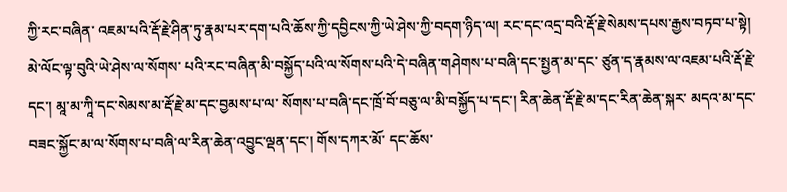ཀྱི་རང་བཞིན་ འཇམ་པའི་རྡོ་རྗེ་ཤིན་ཏུ་རྣམ་པར་དག་པའི་ཆོས་ཀྱི་དབྱིངས་ཀྱི་ཡེ་ཤེས་ཀྱི་བདག་ཉིད་ལ། རང་དང་འདྲ་བའི་རྡོ་རྗེ་སེམས་དཔས་རྒྱས་བཏབ་པ་སྟེ། མེ་ལོང་ལྟ་བུའི་ཡེ་ཤེས་ལ་སོགས་ པའི་རང་བཞིན་མི་བསྐྱོད་པའི་ལ་སོགས་པའི་དེ་བཞིན་གཤེགས་པ་བཞི་དང་སྤྱན་མ་དང་ ཙུན་ད་རྣམས་ལ་འཇམ་པའི་རྡོ་རྗེ་དང་། མཱ་མ་ཀཱི་དང་སེམས་མ་རྡོ་རྗེ་མ་དང་བྱམས་པ་ལ་ སོགས་པ་བཞི་དང་ཁྲོ་བོ་བཅུ་ལ་མི་བསྐྱོད་པ་དང་། རིན་ཆེན་རྡོ་རྗེ་མ་དང་རིན་ཆེན་སྐར་ མདའ་མ་དང་བཟང་སྐྱོང་མ་ལ་སོགས་པ་བཞི་ལ་རིན་ཆེན་འབྱུང་ལྡན་དང་། གོས་དཀར་མོ་ དང་ཆོས་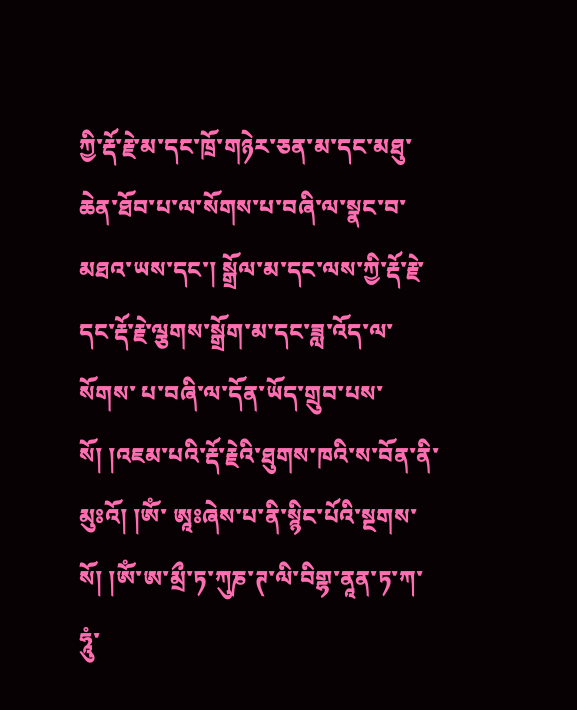ཀྱི་རྡོ་རྗེ་མ་དང་ཁྲོ་གཉེར་ཅན་མ་དང་མཐུ་ཆེན་ཐོབ་པ་ལ་སོགས་པ་བཞི་ལ་སྣང་བ་ མཐའ་ཡས་དང་། སྒྲོལ་མ་དང་ལས་ཀྱི་རྡོ་རྗེ་དང་རྡོ་རྗེ་ལྕགས་སྒྲོག་མ་དང་ཟླ་འོད་ལ་སོགས་ པ་བཞི་ལ་དོན་ཡོད་གྲུབ་པས་སོ། །འཇམ་པའི་རྡོ་རྗེའི་ཐུགས་ཁའི་ས་བོན་ནི་མུཿའོ། །ༀ་ ཨཱཿཞེས་པ་ནི་སྙིང་པོའི་སྔགས་སོ། །ༀ་ཨ་མྲྀ་ཏ་ཀུཎ་ཊ་ལི་བིགྷ་ནཱན་ཏ་ཀ་ཧཱུཾ་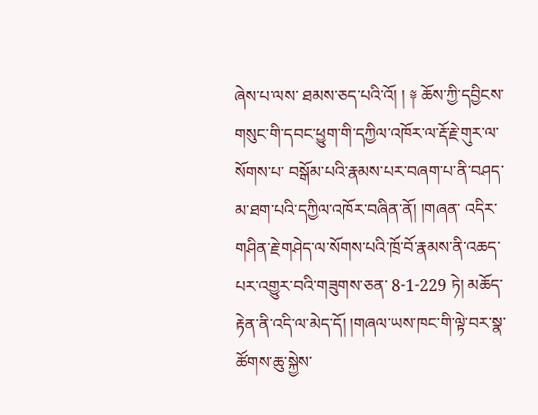ཞེས་པ་ལས་ ཐམས་ཅད་པའི་འོ། ། ༈ ཆོས་ཀྱི་དབྱིངས་གསུང་གི་དབང་ཕྱུག་གི་དཀྱིལ་འཁོར་ལ་རྡོ་རྗེ་གུར་ལ་སོགས་པ་ བསྒོམ་པའི་རྣམས་པར་བཞག་པ་ནི་བཤད་མ་ཐག་པའི་དཀྱིལ་འཁོར་བཞིན་ནོ། །གཞན་ འདིར་གཤིན་རྗེ་གཤེད་ལ་སོགས་པའི་ཁྲོ་བོ་རྣམས་ནི་འཆད་པར་འགྱུར་བའི་གཟུགས་ཅན་ 8-1-229 ཏེ། མཆོད་རྟེན་ནི་འདི་ལ་མེད་དོ། །གཞལ་ཡས་ཁང་གི་ལྟེ་བར་སྣ་ཚོགས་ཆུ་སྐྱེས་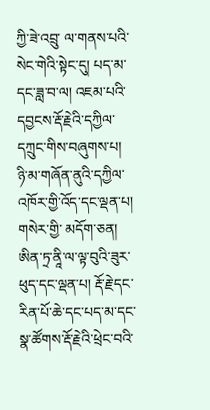ཀྱི་ཟེ་འབྲུ་ ལ་གནས་པའི་སེང་གེའི་སྟེང་དུ། པད་མ་དང་ཟླ་བ་ལ། འཇམ་པའི་དབྱངས་རྡོ་རྗེའི་དཀྱིལ་ དཀྲུང་གིས་བཞུགས་པ། ཉི་མ་གཞོན་ནུའི་དཀྱིལ་འཁོར་གྱི་འོད་དང་ལྡན་པ། གསེར་གྱི་ མདོག་ཅན། ཨིན་ཏྲ་ནཱི་ལ་ལྟ་བུའི་ཟུར་ཕུད་དང་ལྡན་པ། རྡོ་རྗེ་དང་རིན་པོ་ཆེ་དང་པད་མ་དང་ སྣ་ཚོགས་རྡོ་རྗེའི་ཕྲེང་བའི་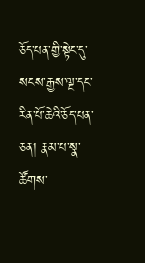ཅོད་པན་གྱི་སྟེང་དུ་སངས་རྒྱས་ལྔ་དང་རིན་པོ་ཆེའི་ཅོད་པན་ཅན། རྣམ་པ་སྣ་ཚོགས་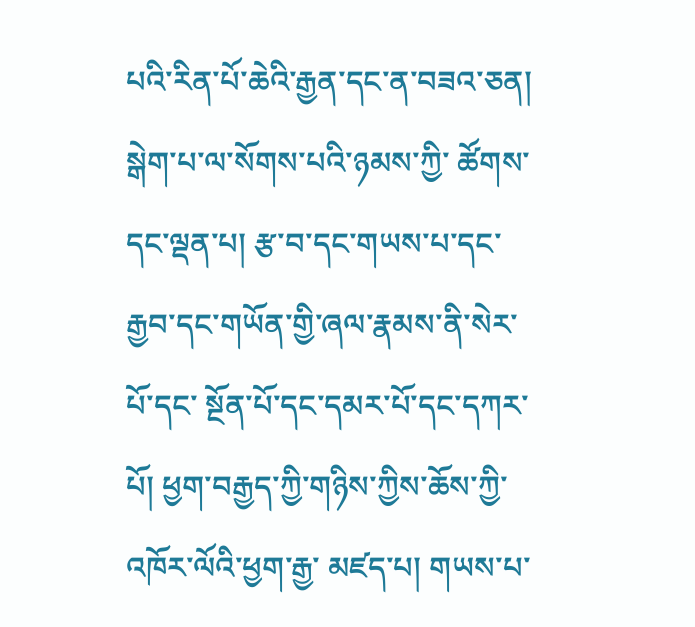པའི་རིན་པོ་ཆེའི་རྒྱན་དང་ན་བཟའ་ཅན། སྒེག་པ་ལ་སོགས་པའི་ཉམས་ཀྱི་ ཚོགས་དང་ལྡན་པ། རྩ་བ་དང་གཡས་པ་དང་རྒྱབ་དང་གཡོན་གྱི་ཞལ་རྣམས་ནི་སེར་པོ་དང་ སྔོན་པོ་དང་དམར་པོ་དང་དཀར་པོ། ཕྱག་བརྒྱད་ཀྱི་གཉིས་ཀྱིས་ཆོས་ཀྱི་འཁོར་ལོའི་ཕྱག་རྒྱ་ མཛད་པ། གཡས་པ་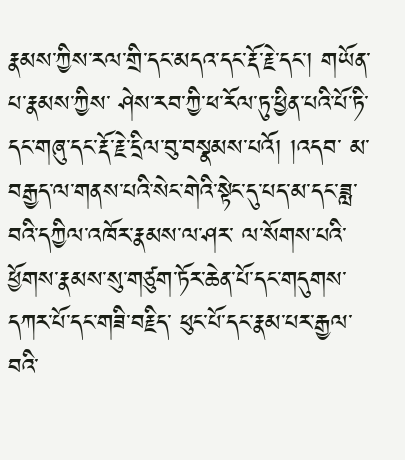རྣམས་ཀྱིས་རལ་གྲི་དང་མདའ་དང་རྡོ་རྗེ་དང་། གཡོན་པ་རྣམས་ཀྱིས་ ཤེས་རབ་ཀྱི་ཕ་རོལ་ཏུ་ཕྱིན་པའི་པོ་ཏི་དང་གཞུ་དང་རྡོ་རྗེ་དྲིལ་བུ་བསྣམས་པའོ། །འདབ་ མ་བརྒྱད་ལ་གནས་པའི་སེང་གེའི་སྟེང་དུ་པད་མ་དང་ཟླ་བའི་དཀྱིལ་འཁོར་རྣམས་ལ་ཤར་ ལ་སོགས་པའི་ཕྱོགས་རྣམས་སུ་གཙུག་ཏོར་ཆེན་པོ་དང་གདུགས་དཀར་པོ་དང་གཟི་བརྗིད་ ཕུང་པོ་དང་རྣམ་པར་རྒྱལ་བའི་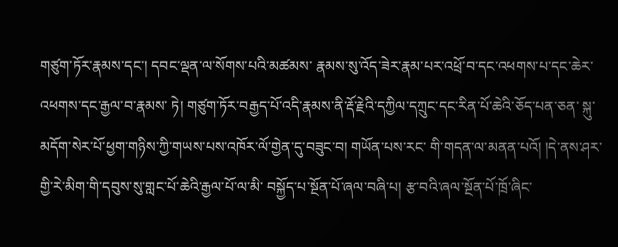གཙུག་ཏོར་རྣམས་དང་། དབང་ལྡན་ལ་སོགས་པའི་མཚམས་ རྣམས་སུ་འོད་ཟེར་རྣམ་པར་འཕྲོ་བ་དང་འཕགས་པ་དང་ཆེར་འཕགས་དང་རྒྱལ་བ་རྣམས་ ཏེ། གཙུག་ཏོར་བརྒྱད་པོ་འདི་རྣམས་ནི་རྡོ་རྗེའི་དཀྱིལ་དཀྲུང་དང་རིན་པོ་ཆེའི་ཅོད་པན་ཅན་ སྐུ་མདོག་སེར་པོ་ཕྱག་གཉིས་ཀྱི་གཡས་པས་འཁོར་ལོ་གྱེན་དུ་བཟུང་བ། གཡོན་པས་རང་ གི་གདན་ལ་མནན་པའོ། །དེ་ནས་ཤར་གྱི་རེ་མིག་གི་དབུས་སུ་གླང་པོ་ཆེའི་རྒྱལ་པོ་ལ་མི་ བསྐྱོད་པ་སྔོན་པོ་ཞལ་བཞི་པ། རྩ་བའི་ཞལ་སྔོན་པོ་ཁྲོ་ཞིང་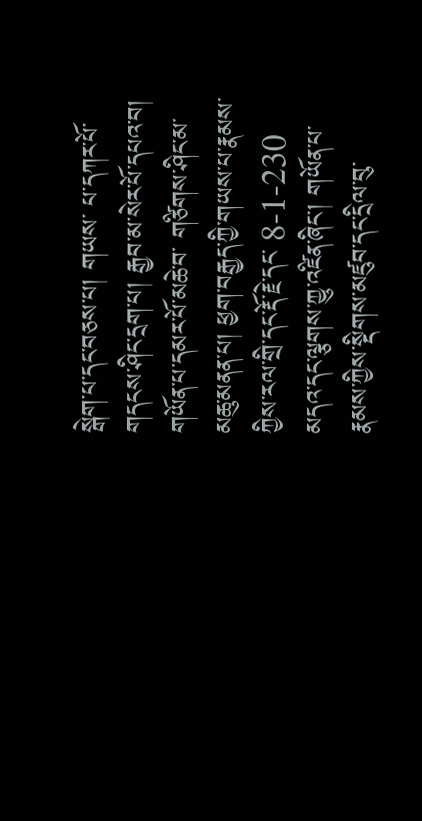སྒེག་པ་དང་བཅས་པ། གཡས་ པ་དཀར་པོ་གདངས་ཤིང་དྲག་པ། རྒྱབ་མ་སེར་པོ་དཔའ་བ། གཡོན་པ་དམར་པོ་མཆེ་བ་ གཙིགས་ཤིང་མ་མཆུ་མནན་པ། ཕྱག་བརྒྱད་ཀྱི་གཡས་པ་རྣམས་ཀྱིས་རལ་གྲི་དང་རྡོ་རྗེ་དང་ 8-1-230 མདའ་དང་ལྕགས་ཀྱུ་འཛིན་ཞིང་། གཡོན་པ་རྣམས་ཀྱིས་སྡིགས་མཛུབ་དང་དྲིལ་བུ་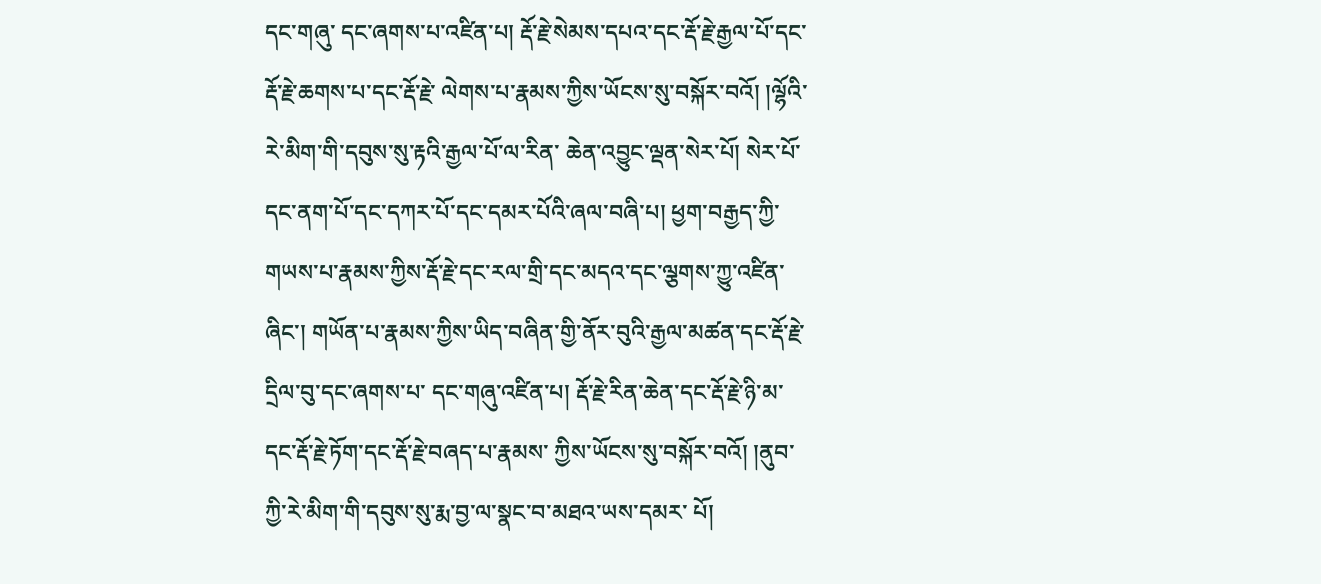དང་གཞུ་ དང་ཞགས་པ་འཛིན་པ། རྡོ་རྗེ་སེམས་དཔའ་དང་རྡོ་རྗེ་རྒྱལ་པོ་དང་རྡོ་རྗེ་ཆགས་པ་དང་རྡོ་རྗེ་ ལེགས་པ་རྣམས་ཀྱིས་ཡོངས་སུ་བསྐོར་བའོ། །ལྷོའི་རེ་མིག་གི་དབུས་སུ་རྟའི་རྒྱལ་པོ་ལ་རིན་ ཆེན་འབྱུང་ལྡན་སེར་པོ། སེར་པོ་དང་ནག་པོ་དང་དཀར་པོ་དང་དམར་པོའི་ཞལ་བཞི་པ། ཕྱག་བརྒྱད་ཀྱི་གཡས་པ་རྣམས་ཀྱིས་རྡོ་རྗེ་དང་རལ་གྲི་དང་མདའ་དང་ལྕགས་ཀྱུ་འཛིན་ཞིང་། གཡོན་པ་རྣམས་ཀྱིས་ཡིད་བཞིན་གྱི་ནོར་བུའི་རྒྱལ་མཚན་དང་རྡོ་རྗེ་དྲིལ་བུ་དང་ཞགས་པ་ དང་གཞུ་འཛིན་པ། རྡོ་རྗེ་རིན་ཆེན་དང་རྡོ་རྗེ་ཉི་མ་དང་རྡོ་རྗེ་ཏོག་དང་རྡོ་རྗེ་བཞད་པ་རྣམས་ ཀྱིས་ཡོངས་སུ་བསྐོར་བའོ། །ནུབ་ཀྱི་རེ་མིག་གི་དབུས་སུ་རྨ་བྱ་ལ་སྣང་བ་མཐའ་ཡས་དམར་ པོ།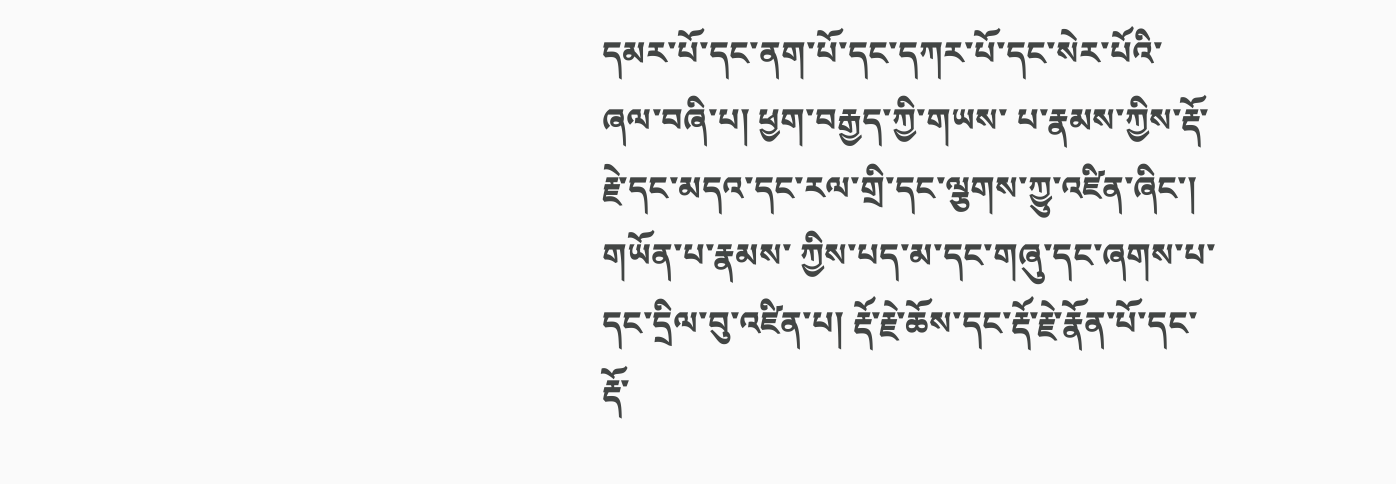དམར་པོ་དང་ནག་པོ་དང་དཀར་པོ་དང་སེར་པོའི་ཞལ་བཞི་པ། ཕྱག་བརྒྱད་ཀྱི་གཡས་ པ་རྣམས་ཀྱིས་རྡོ་རྗེ་དང་མདའ་དང་རལ་གྲི་དང་ལྕགས་ཀྱུ་འཛིན་ཞིང་། གཡོན་པ་རྣམས་ ཀྱིས་པད་མ་དང་གཞུ་དང་ཞགས་པ་དང་དྲིལ་བུ་འཛིན་པ། རྡོ་རྗེ་ཆོས་དང་རྡོ་རྗེ་རྣོན་པོ་དང་ རྡོ་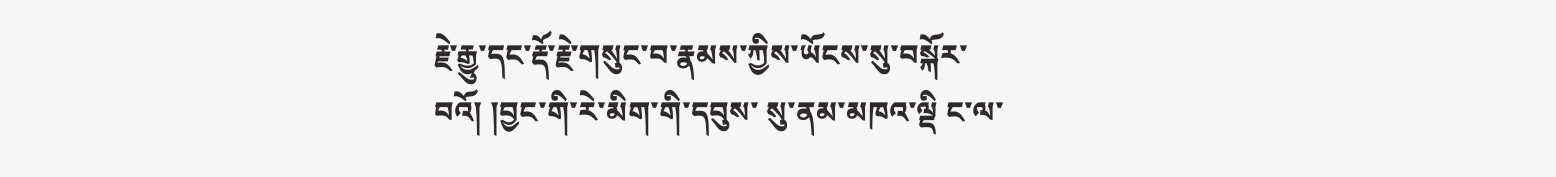རྗེ་རྒྱུ་དང་རྡོ་རྗེ་གསུང་བ་རྣམས་ཀྱིས་ཡོངས་སུ་བསྐོར་བའོ། །བྱང་གི་རེ་མིག་གི་དབུས་ སུ་ནམ་མཁའ་ལྡི ང་ལ་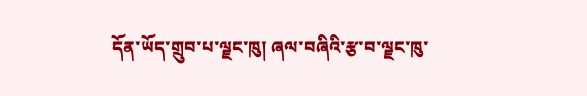དོན་ཡོད་གྲུབ་པ་ལྗང་ཁུ། ཞལ་བཞིའི་རྩ་བ་ལྗང་ཁུ་